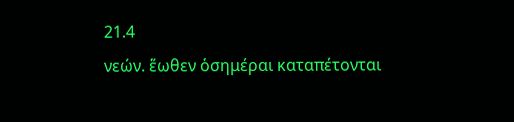21.4
νεών. ἕωθεν ὁσημέραι καταπέτονται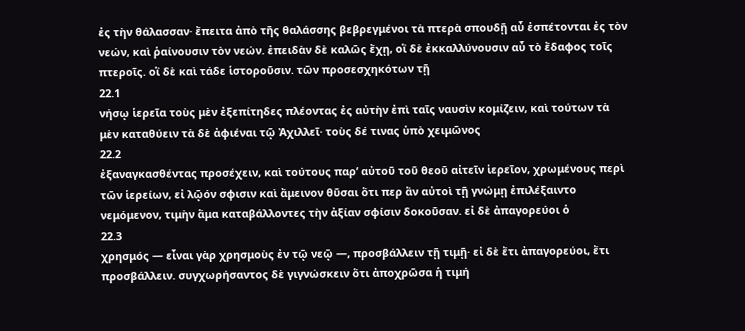ἐς τὴν θάλασσαν· ἔπειτα ἀπὸ τῆς θαλάσσης βεβρεγμένοι τὰ πτερὰ σπουδῇ αὖ ἐσπέτονται ἐς τὸν νεών, καὶ ῥαίνουσιν τὸν νεών. ἐπειδὰν δὲ καλῶς ἔχῃ, οἳ δὲ ἐκκαλλύνουσιν αὖ τὸ ἔδαφος τοῖς πτεροῖς. οἳ δὲ καὶ τάδε ἱστοροῦσιν. τῶν προσεσχηκότων τῇ
22.1
νήσῳ ἱερεῖα τοὺς μὲν ἐξεπίτηδες πλέοντας ἐς αὐτὴν ἐπὶ ταῖς ναυσὶν κομίζειν, καὶ τούτων τὰ μὲν καταθύειν τὰ δὲ ἀφιέναι τῷ Ἀχιλλεῖ· τοὺς δέ τινας ὑπὸ χειμῶνος
22.2
ἐξαναγκασθέντας προσέχειν, καὶ τούτους παρʼ αὐτοῦ τοῦ θεοῦ αἰτεῖν ἱερεῖον, χρωμένους περὶ τῶν ἱερείων, εἰ λῷόν σφισιν καὶ ἄμεινον θῦσαι ὅτι περ ἂν αὐτοὶ τῇ γνώμῃ ἐπιλέξαιντο νεμόμενον, τιμὴν ἅμα καταβάλλοντες τὴν ἀξίαν σφίσιν δοκοῦσαν. εἰ δὲ ἀπαγορεύοι ὁ
22.3
χρησμός — εἶναι γὰρ χρησμοὺς ἐν τῷ νεῷ —, προσβάλλειν τῇ τιμῇ· εἰ δὲ ἔτι ἀπαγορεύοι, ἔτι προσβάλλειν. συγχωρήσαντος δὲ γιγνώσκειν ὅτι ἀποχρῶσα ἡ τιμή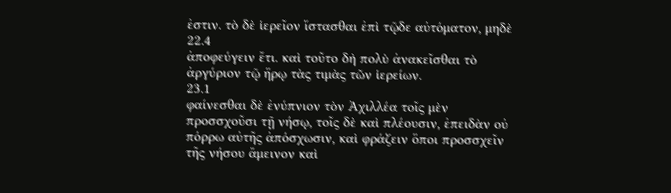ἐστιν. τὸ δὲ ἱερεῖον ἵστασθαι ἐπὶ τῷδε αὐτόματον, μηδὲ
22.4
ἀποφεύγειν ἔτι. καὶ τοῦτο δὴ πολὺ ἀνακεῖσθαι τὸ ἀργύριον τῷ ἥρῳ τὰς τιμὰς τῶν ἱερείων.
23.1
φαίνεσθαι δὲ ἐνύπνιον τὸν Ἀχιλλέα τοῖς μὲν προσσχοῦσι τῇ νήσῳ, τοῖς δὲ καὶ πλέουσιν, ἐπειδὰν οὐ πόρρω αὐτῆς ἀπόσχωσιν, καὶ φράζειν ὅποι προσσχεῖν τῆς νήσου ἄμεινον καὶ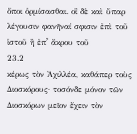ὅποι ὁρμίσασθαι. οἳ δὲ καὶ ὕπαρ λέγουσιν φανῆναί σφισιν ἐπὶ τοῦ ἱστοῦ ἢ ἐπʼ ἄκρου τοῦ
23.2
κέρως τὸν Ἀχιλλέα, καθάπερ τοὺς Διοσκόρους· τοσόνδε μόνον τῶν Διοσκόρων μεῖον ἔχειν τὸν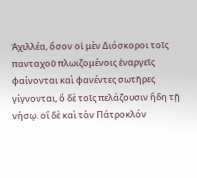Ἀχιλλέα, ὅσον οἱ μὲν Διόσκοροι τοῖς πανταχοῦ πλωιζομένοις ἐναργεῖς φαίνονται καὶ φανέντες σωτῆρες γίγνονται, ὃ δὲ τοῖς πελάζουσιν ἤδη τῇ νήσῳ. οἳ δὲ καὶ τὸν Πάτροκλόν